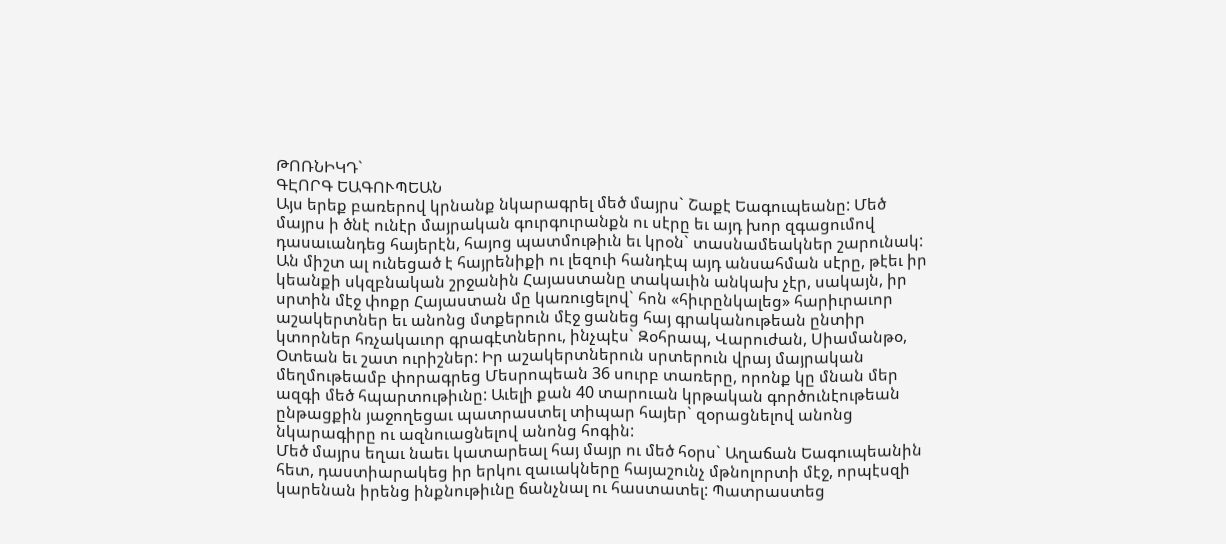ԹՈՌՆԻԿԴ`
ԳԷՈՐԳ ԵԱԳՈՒՊԵԱՆ
Այս երեք բառերով կրնանք նկարագրել մեծ մայրս` Շաքէ Եագուպեանը: Մեծ մայրս ի ծնէ ունէր մայրական գուրգուրանքն ու սէրը եւ այդ խոր զգացումով դասաւանդեց հայերէն, հայոց պատմութիւն եւ կրօն` տասնամեակներ շարունակ: Ան միշտ ալ ունեցած է հայրենիքի ու լեզուի հանդէպ այդ անսահման սէրը, թէեւ իր կեանքի սկզբնական շրջանին Հայաստանը տակաւին անկախ չէր, սակայն, իր սրտին մէջ փոքր Հայաստան մը կառուցելով` հոն «հիւրընկալեց» հարիւրաւոր աշակերտներ եւ անոնց մտքերուն մէջ ցանեց հայ գրականութեան ընտիր կտորներ հռչակաւոր գրագէտներու, ինչպէս` Զօհրապ, Վարուժան, Սիամանթօ, Օտեան եւ շատ ուրիշներ: Իր աշակերտներուն սրտերուն վրայ մայրական մեղմութեամբ փորագրեց Մեսրոպեան 36 սուրբ տառերը, որոնք կը մնան մեր ազգի մեծ հպարտութիւնը: Աւելի քան 40 տարուան կրթական գործունէութեան ընթացքին յաջողեցաւ պատրաստել տիպար հայեր` զօրացնելով անոնց նկարագիրը ու ազնուացնելով անոնց հոգին:
Մեծ մայրս եղաւ նաեւ կատարեալ հայ մայր ու մեծ հօրս` Աղաճան Եագուպեանին հետ, դաստիարակեց իր երկու զաւակները հայաշունչ մթնոլորտի մէջ, որպէսզի կարենան իրենց ինքնութիւնը ճանչնալ ու հաստատել: Պատրաստեց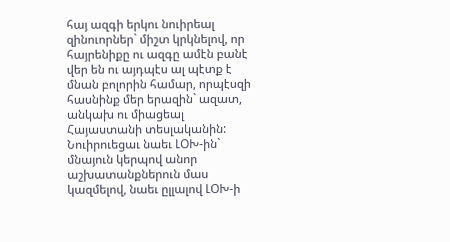հայ ազգի երկու նուիրեալ զինուորներ` միշտ կրկնելով, որ հայրենիքը ու ազգը ամէն բանէ վեր են ու այդպէս ալ պէտք է մնան բոլորին համար, որպէսզի հասնինք մեր երազին` ազատ, անկախ ու միացեալ Հայաստանի տեսլականին:
Նուիրուեցաւ նաեւ ԼՕԽ-ին` մնայուն կերպով անոր աշխատանքներուն մաս կազմելով, նաեւ ըլլալով ԼՕԽ-ի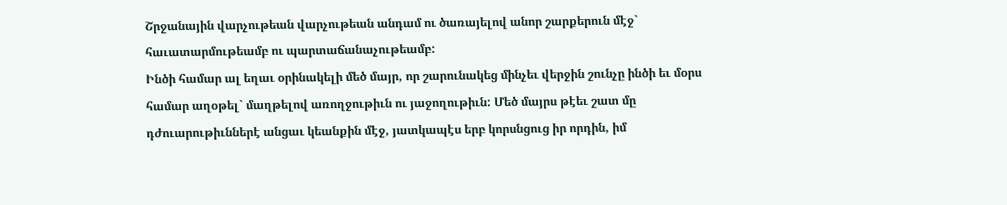Շրջանային վարչութեան վարչութեան անդամ ու ծառայելով անոր շարքերուն մէջ` հաւատարմութեամբ ու պարտաճանաչութեամբ:
Ինծի համար ալ եղաւ օրինակելի մեծ մայր, որ շարունակեց մինչեւ վերջին շունչը ինծի եւ մօրս համար աղօթել` մաղթելով առողջութիւն ու յաջողութիւն: Մեծ մայրս թէեւ շատ մը դժուարութիւններէ անցաւ կեանքին մէջ, յատկապէս երբ կորսնցուց իր որդին, իմ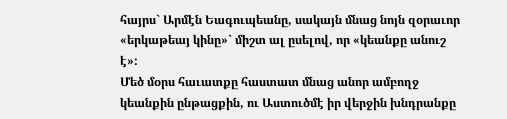հայրս` Արմէն Եագուպեանը, սակայն մնաց նոյն զօրաւոր «երկաթեայ կինը»` միշտ ալ ըսելով, որ «կեանքը անուշ է»:
Մեծ մօրս հաւատքը հաստատ մնաց անոր ամբողջ կեանքին ընթացքին, ու Աստուծմէ իր վերջին խնդրանքը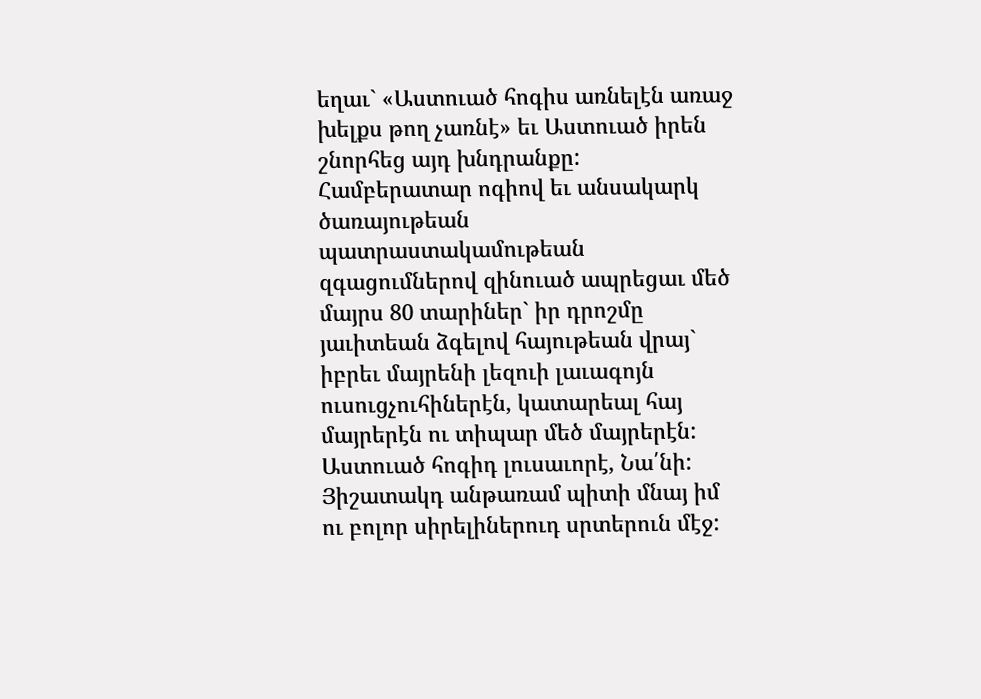եղաւ` «Աստուած հոգիս առնելէն առաջ խելքս թող չառնէ» եւ Աստուած իրեն շնորհեց այդ խնդրանքը:
Համբերատար ոգիով եւ անսակարկ ծառայութեան պատրաստակամութեան զգացումներով զինուած ապրեցաւ մեծ մայրս 80 տարիներ` իր դրոշմը յաւիտեան ձգելով հայութեան վրայ` իբրեւ մայրենի լեզուի լաւագոյն ուսուցչուհիներէն, կատարեալ հայ մայրերէն ու տիպար մեծ մայրերէն:
Աստուած հոգիդ լուսաւորէ, Նա՛նի:
Յիշատակդ անթառամ պիտի մնայ իմ ու բոլոր սիրելիներուդ սրտերուն մէջ: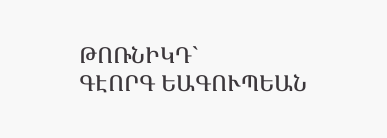ԹՈՌՆԻԿԴ`
ԳԷՈՐԳ ԵԱԳՈՒՊԵԱՆ